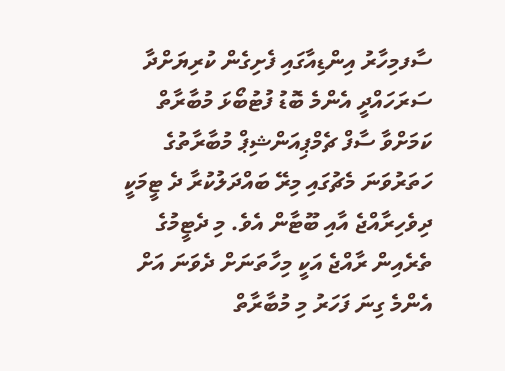ސާފމިހާރު އިންޑިއާގައި ފެށިގެން ކުރިޔަށްދާ ސަރަހައްދީ އެންމެ ބޮޑު ފުޓުބޯޅަ މުބާރާތް ކަމަށްވާ ސާފް ޗެމްޕިއަންޝިޕް މުބާރާތުގެ ހަތަރުވަނަ މެޗުގައި މިރޭ ބައްދަލުކުރާ ދެ ޓީމަކީ ދިވެހިރާއްޖެ އާއި ބޫޓާން އެވެ. މި ދެޓީމުގެ ތެރެއިން ރާއްޖެ އަކީ މިހާތަނަށް ދެވަނަ އަށް އެންމެ ގިނަ ފަހަރު މި މުބާރާތް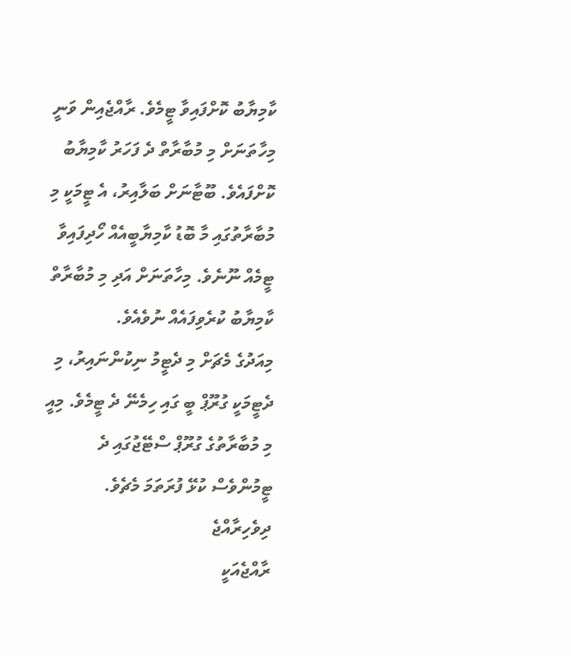ކާމިޔާބު ކޮށްފައިވާ ޓީމެވެ. ރާއްޖެއިން ވަނީ މިހާތަނަށް މި މުބާރާތް ދެ ފަހަރު ކާމިޔާބު ކޮށްފައެވެ. ބޫޓާނަށް ބަލާއިރު، އެ ޓީމަކީ މި މުބާރާތުގައި މާ ބޮޑު ކާމިޔާބީއެއް ހޯދިފައިވާ ޓީމެއް ނޫނެވެ. މިހާތަނަށް އަދި މި މުބާރާތް ކާމިޔާބު ކުރެވިފައެއް ނުވެއެވެ.
މިއަދުގެ މެޗަށް މި ދެޓީމު ނިކުންނައިރު، މި ދެޓީމަކީ ގުރޫޕް ބީ ގައި ހިމެނޭ ދެ ޓީމެވެ. މިއީ މި މުބާރާތުގެ ގުރޫޕް ސްޓޭޖުގައި ދެ ޓީމުންވެސް ކުޅޭ ފުރަތަމަ މެޗެވެ.
ދިވެހިރާއްޖެ
ރާއްޖެއަކީ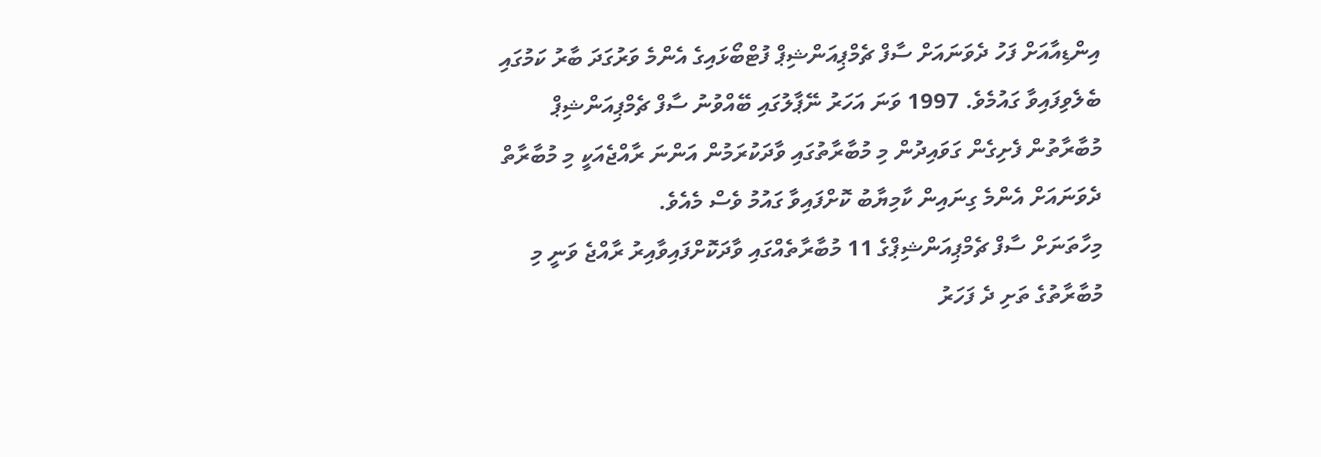އިންޑިއާއަށް ފަހު ދެވަނައަށް ސާފް ޗެމްޕިއަންޝިޕް ފުޓްބޯޅައިގެ އެންމެ ވަރުގަދަ ބާރު ކަމުގައި ބެލެވިފައިވާ ގައުމެވެ. 1997 ވަނަ އަހަރު ނޭޕާލުގައި ބޭއްވުނު ސާފް ޗެމްޕިއަންޝިޕް މުބާރާތުން ފެށިގެން ގަވައިދުން މި މުބާރާތުގައި ވާދަކުރަމުން އަންނަ ރާއްޖެއަކީ މި މުބާރާތް ދެވަނައަށް އެންމެ ގިނައިން ކާމިޔާބު ކޮށްފައިވާ ގައުމު ވެސް މެއެވެ.
މިހާތަނަށް ސާފް ޗެމްޕިއަންޝިޕްގެ 11 މުބާރާތެއްގައި ވާދަކޮށްފައިވާއިރު ރާއްޖެ ވަނީ މި މުބާރާތުގެ ތަށި ދެ ފަހަރު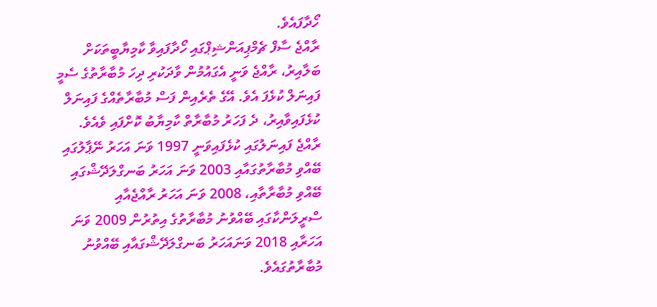ހޯދާފައެވެ.
ރާއްޖެ ސާފް ޗެމްޕިއަންޝިޕްގައި ހޯދާފައިވާ ކާމިޔާބީތަކަށް ބަލާއިރު، ރާއްޖެ ވަނީ އެގައުމުން ވާދަކުރި ދިހަ މުބާރާތުގެ ސެމީ ފައިނަލް ކުޅެފަ އެވެ. އޭގެ ތެރެއިން ފަސް މުބާރާތެއްގެ ފައިނަލް ކުޅެފައިވާއިރު، ދެ ފަހަރު މުބާރާތް ކާމިޔާބު ކޮށްފައި ވެއެވެ.
ރާއްޖެ ފައިނަލުގައި ކުޅެފައިވަނީ 1997 ވަނަ އަހަރު ނޭޕާލުގައި ބޭއްވި މުބާރާތުގައާއި 2003 ވަނަ އަހަރު ބަނގްލަދޭޝްގައި ބޭއްވި މުބާރާތާއި، 2008 ވަނަ އަހަރު ރާއްޖެއާއި ސްރީލަންކާގައި ބޭއްވުނު މުބާރާތުގެ އިތުރުން 2009 ވަނަ އަހަރާއި 2018 ވަނައަހަރު ބަނގްލަދޭޝްގައާއި ބޭއްވުނު މުބާރާތުގައެވެ.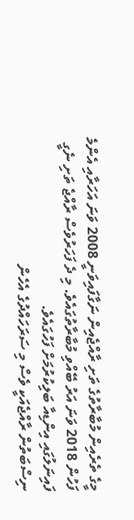މީގެ ތެރެއިން މުބާރާތުގެ ތަށި ރާއްޖެއިން ނަގާފައިވަނީ 2008 ވަނަ އަހަރާއި އެންމެ ފަހުން 2018 ވަނަ އަރު ބޭއްވި މުބާރާތުގައެވެ. މި ދެ ފަހަރުވެސް ރާއްޖެ ތަށި ނެގީ ފައިނަލުގައި އިންޑިއާ ބަލިކުރުމަށް ފަހުގައެވެ.
ނިސްބަތުން ރާއްޖެއަކީ ވެސް މި ސަރަހައްދުގެ އެހެން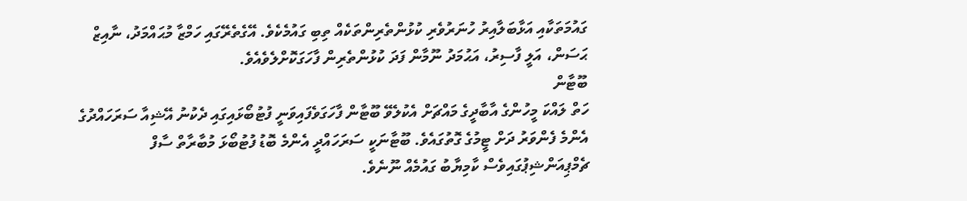ގައުމަތަކާއި އަޅާބަލާއިރު ހުނަރުވެރި ކުޅުންތެރިންތަކެއް ތިބި ގައުމެކެވެ. އޭގެތެރޭގައި ހަމްޒާ މުޙައްމަދު، ނާއިޒް ޙަސަން، އަލީ ފާސިރު، އަޙުމަދު ނޫމާން ފަދަ ކުޅުންތެރިން ފާހަގަކޮށްލެވެއެވެ.
ބޫޓާން
ހަތް ލައްކަ މީހުންގެ އާބާދީގެ މައްޗަށް އެކުލެވޭ ބޫޓާން ފާހަގަވެފައިވަނީ ފުޓުބޯޅައިގައި ދެކުނު އޭޝިއާ ސަރަހައްދުގެ އެންމެ ފެންވަރު ދަށް ޓީމުގެ ގޮތުގައެވެ. ބޫޓާނަކީ ސަރަހައްދީ އެންމެ ބޮޑު ފުޓުބޯޅަ މުބާރާތް ސާފް ޗެމްޕިއަންޝިޕުގައިވެސް ކާމިޔާބު ގައުމެއް ނޫނެވެ.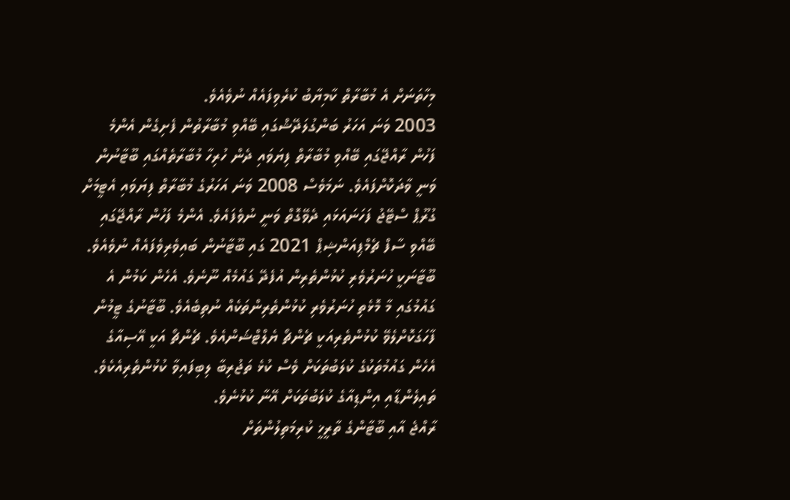މިހާތަނަށް އެ މުބާރާތް ކާމިޔާބު ކުރެވިފައެއް ނުވެއެވެ.
2003 ވަނަ އަހަރު ބަންގުލަދޭޝްގައި ބޭއްވި މުބާރާތުން ފެށިގެން އެންމެ ފަހުން ރާއްޖޭގައި ބޭއްވި މުބާރާތް ފިޔަވައި ދެން ހުރިހާ މުބާރާތެއްގައި ބޫޓާނުން ވަނީ ވާދަކޮށްފައެވެ. ނަމަވެސް 2008 ވަނަ އަހަރުގެ މުބާރާތް ފިޔަވައި އެޓީމަށް ގުރޫޕް ސްޓޭޖު ފަހަނައަޅައި ދެވޭގޮތް ވަނީ ނުވެފައެވެ. އެންމެ ފަހުން ރާއްޖޭގައި ބޭއްވި ސާފް ޗެމްޕިއަންޝިޕް 2021 ގައި ބޫޓާނުން ބައިވެރިވެފައެއް ނުވެއެވެ.
ބޫޓާނަކީ ހުނަރުވެރި ކުޅުންތެރިން އުފެދޭ ގައުމެއް ނޫނެވެ. އެހެން ކަމުން އެ ގައުމުގައި މާ މޮޅެތި ހުނަރުވެރި ކުޅުންތެރިންތަކެއް ނުތިބެއެވެ. ބޫޓާނުގެ ޓީމުން ފާހަގަކޮށްލެވޭ ކުޅުންތެރިއަކީ ޗެންޗޯ ޔެލްޓްޝަންއެވެ. ޗެންޗޯ އަކީ އޭސިއާގެ އެހެން ގައުމުތަކުގެ ކުލަބުތަކަށް ވެސް ކުޅެ ތަޖުރިބާ ލިބިފައިވާ ކުޅުންތެރިއެކެވެ. ތައިލެންޑާއި އިންޑިއާގެ ކުލަބުތަކަށް އޭނާ ކުޅުނެވެ.
ރާއްޖެ އާއި ބޫޓާންގެ ތާރީޚީ ކުރިމަތިލުންތަށް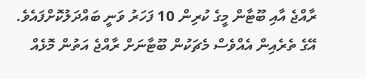ރާއްޖެ އާއި ބޫޓާން މީގެ ކުރިން 10 ފަހަރު ވަނީ ބައްދަލުކޮށްފައެވެ. އޭގެ ތެރެއިން އެއްވެސް މެޗަކުން ބޫޓާނަށް ރާއްޖެ އަތުން މޮޅެއް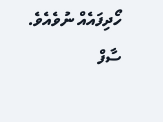ހޯދިފައެއް ނުވެއެވެ.
ސާފް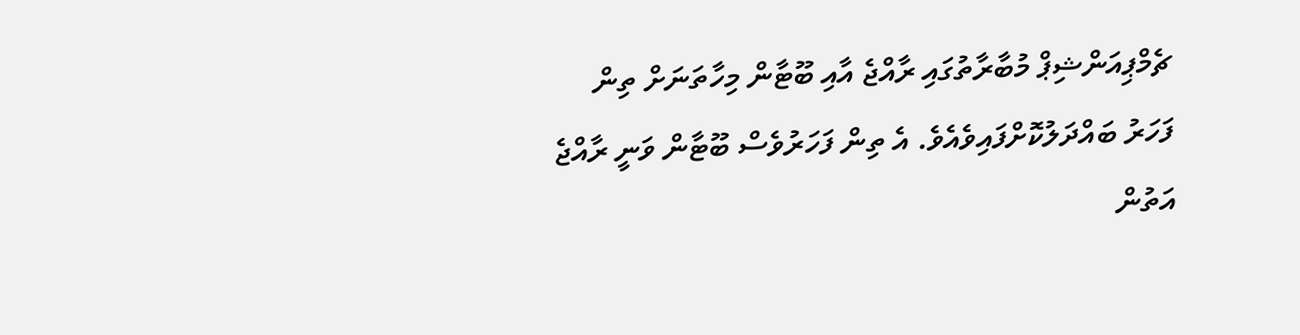ޗެމްޕިއަންޝިޕް މުބާރާތުގައި ރާއްޖެ އާއި ބޫޓާން މިހާތަނަށް ތިން ފަހަރު ބައްދަލުކޮށްފައިވެއެވެ. އެ ތިން ފަހަރުވެސް ބޫޓާން ވަނީ ރާއްޖެ އަތުން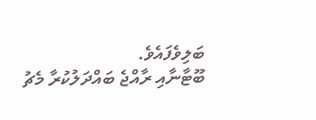ބަލިވެފައެވެ.
ބޫޓާނާއި ރާއްޖެ ބައްދަލުކުރާ މެޗު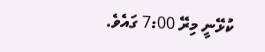ކުޅޭނީ މިރޭ 7:00 ގައެވެ.